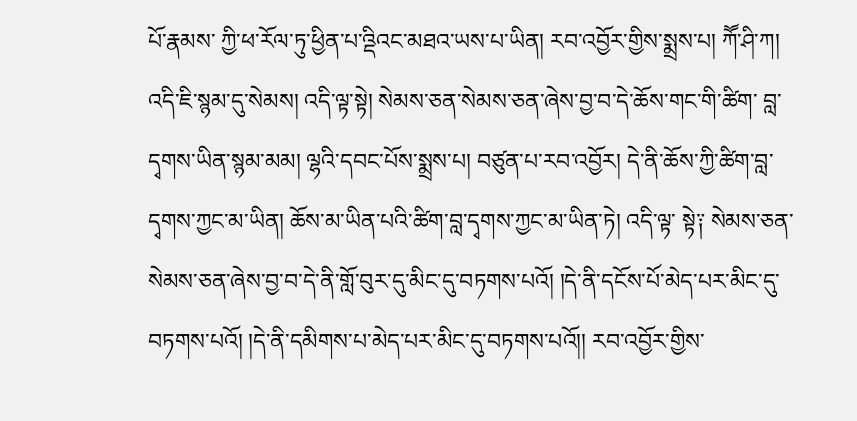པོ་རྣམས་ ཀྱི་ཕ་རོལ་ཏུ་ཕྱིན་པ་འྡིའང་མཐའ་ཡས་པ་ཡིན། རབ་འབྱོར་གྱིས་སྨྲས་པ། ཀཽ་ཤི་ཀ། འདི་ཇི་སྙམ་དུ་སེམས། འདི་ལྟ་སྟེ། སེམས་ཅན་སེམས་ཅན་ཞེས་བྱ་བ་དེ་ཆོས་གང་གི་ཚིག་ བླ་དྭགས་ཡིན་སྙམ་མམ། ལྷའི་དབང་པོས་སྨྲས་པ། བཙུན་པ་རབ་འབྱོར། དེ་ནི་ཆོས་ཀྱི་ཚིག་བླ་དྭགས་ཀྱང་མ་ཡིན། ཆོས་མ་ཡིན་པའི་ཚིག་བླ་དྭགས་ཀྱང་མ་ཡིན་ཏེ། འདི་ལྟ་ སྟེ༑ སེམས་ཅན་སེམས་ཅན་ཞེས་བྱ་བ་དེ་ནི་གློ་བུར་དུ་མིང་དུ་བཏགས་པའོ། །དེ་ནི་དངོས་པོ་མེད་པར་མིང་དུ་བཏགས་པའོ། །དེ་ནི་དམིགས་པ་མེད་པར་མིང་དུ་བཏགས་པའོ།། རབ་འབྱོར་གྱིས་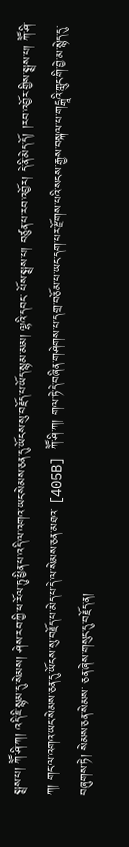སྨྲས་པ། ཀཽ་ཤི་ཀ། འདི་ཇི་སྙམ་དུ་སེམས། ཤེས་རབ་ཀྱི་ཕ་རོལ་ཏུ་ཕྱིན་པ་འདི་ལ་འགའ་ཡང་སེམས་ཅན་དུ་ཡོངས་སུ་བརྗོད་པ་ཡོད་སྙམ་མམ། ལྷའི་དབང་ པོས་སྨྲས་པ། བཙུན་པ་རབ་འབྱོར། དེ་ནི་མེད་དོ། །རབ་འབྱོར་གྱིས་སྨྲས་པ། ཀཽ་ཤི་ཀ། གང་ལ་འགའ་ཡང་སེམས་ཅན་དུ་ཡོངས་སུ་བརྗོད་པ་མེད་པ་དེ་ལ་སེམས་ཅན་མཐའ་ [405B] ཀཽ་ཤི་ཀ། གལ་ཏེ་དེ་བཞིན་གཤེགས་པ་དགྲ་བཅོམ་པ་ཡང་དག་པར་རྫོགས་པའི་སངས་རྒྱས་བསྐལ་པ་གངྒཱའི་ཀླུང་གི་བྱེ་མ་སྙེད་དུ་བཞུགས་ཏེ། སེམས་ཅན་སེམས་ ཅན་ཞེས་གསུང་དུ་བརྗོད་ན།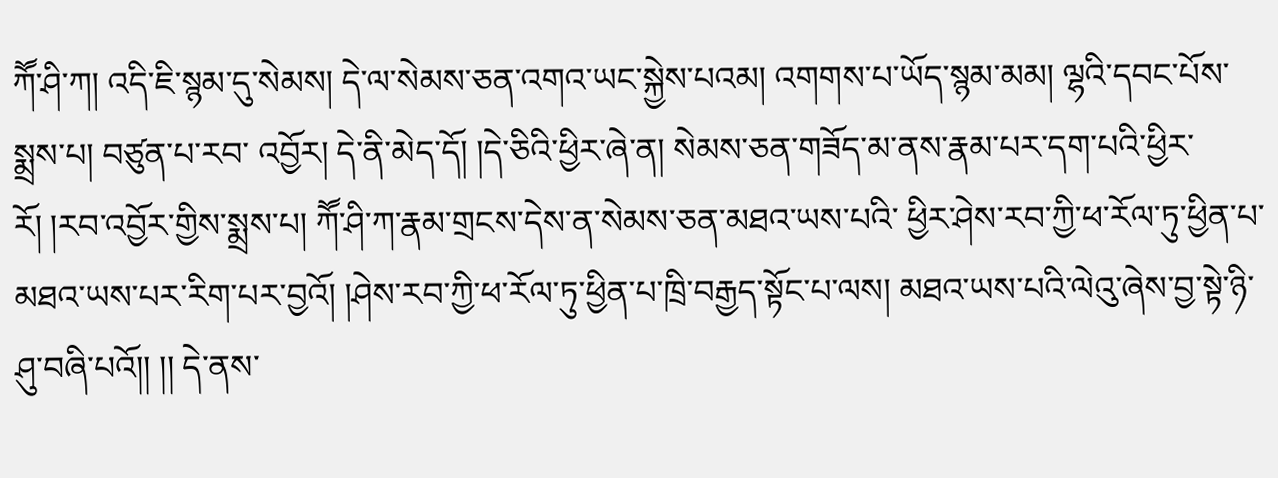ཀཽ་ཤི་ཀ། འདི་ཇི་སྙམ་དུ་སེམས། དེ་ལ་སེམས་ཅན་འགའ་ཡང་སྐྱེས་པའམ། འགགས་པ་ཡོད་སྙམ་མམ། ལྷའི་དབང་པོས་སྨྲས་པ། བཙུན་པ་རབ་ འབྱོར། དེ་ནི་མེད་དོ། །དེ་ཅིའི་ཕྱིར་ཞེ་ན། སེམས་ཅན་གཟོད་མ་ནས་རྣམ་པར་དག་པའི་ཕྱིར་རོ། །རབ་འབྱོར་གྱིས་སྨྲས་པ། ཀཽ་ཤི་ཀ་རྣམ་གྲངས་དེས་ན་སེམས་ཅན་མཐའ་ཡས་པའི་ ཕྱིར་ཤེས་རབ་ཀྱི་ཕ་རོལ་ཏུ་ཕྱིན་པ་མཐའ་ཡས་པར་རིག་པར་བྱའོ། །ཤེས་རབ་ཀྱི་ཕ་རོལ་ཏུ་ཕྱིན་པ་ཁྲི་བརྒྱད་སྟོང་པ་ལས། མཐའ་ཡས་པའི་ལེའུ་ཞེས་བྱ་སྟེ་ཉི་ཤུ་བཞི་པའོ།། །། དེ་ནས་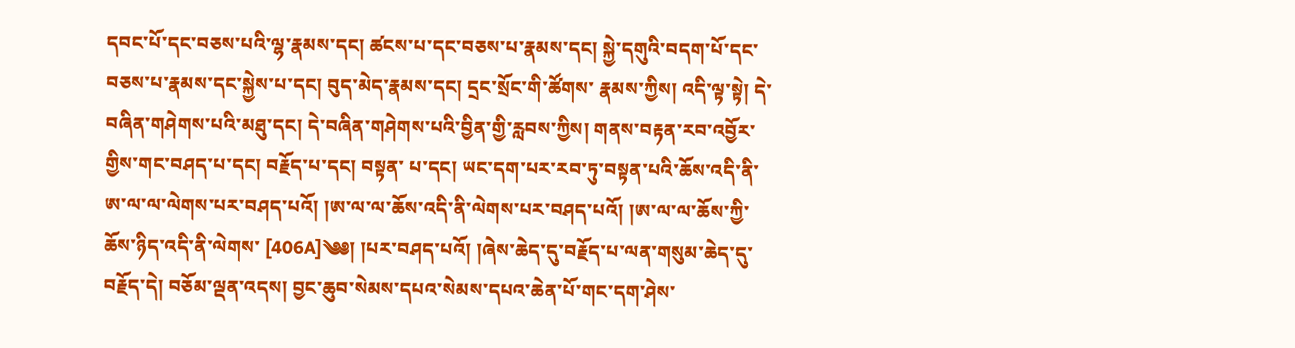དབང་པོ་དང་བཅས་པའི་ལྷ་རྣམས་དང། ཚངས་པ་དང་བཅས་པ་རྣམས་དང། སྐྱེ་དགུའི་བདག་པོ་དང་བཅས་པ་རྣམས་དང་སྐྱེས་པ་དང། བུད་མེད་རྣམས་དང། དྲང་སྲོང་གི་ཚོགས་ རྣམས་ཀྱིས། འདི་ལྟ་སྟེ། དེ་བཞིན་གཤེགས་པའི་མཐུ་དང། དེ་བཞིན་གཤེགས་པའི་བྱིན་གྱི་རླབས་ཀྱིས། གནས་བརྟན་རབ་འབྱོར་གྱིས་གང་བཤད་པ་དང། བརྗོད་པ་དང། བསྟན་ པ་དང། ཡང་དག་པར་རབ་ཏུ་བསྟན་པའི་ཆོས་འདི་ནི་ཨ་ལ་ལ་ལེགས་པར་བཤད་པའོ། །ཨ་ལ་ལ་ཆོས་འདི་ནི་ལེགས་པར་བཤད་པའོ། །ཨ་ལ་ལ་ཆོས་ཀྱི་ཆོས་ཉིད་འདི་ནི་ལེགས་ [406A]༄༅། །པར་བཤད་པའོ། །ཞེས་ཆེད་དུ་བརྗོད་པ་ལན་གསུམ་ཆེད་དུ་བརྗོད་དེ། བཅོམ་ལྡན་འདས། བྱང་ཆུབ་སེམས་དཔའ་སེམས་དཔའ་ཆེན་པོ་གང་དག་ཤེས་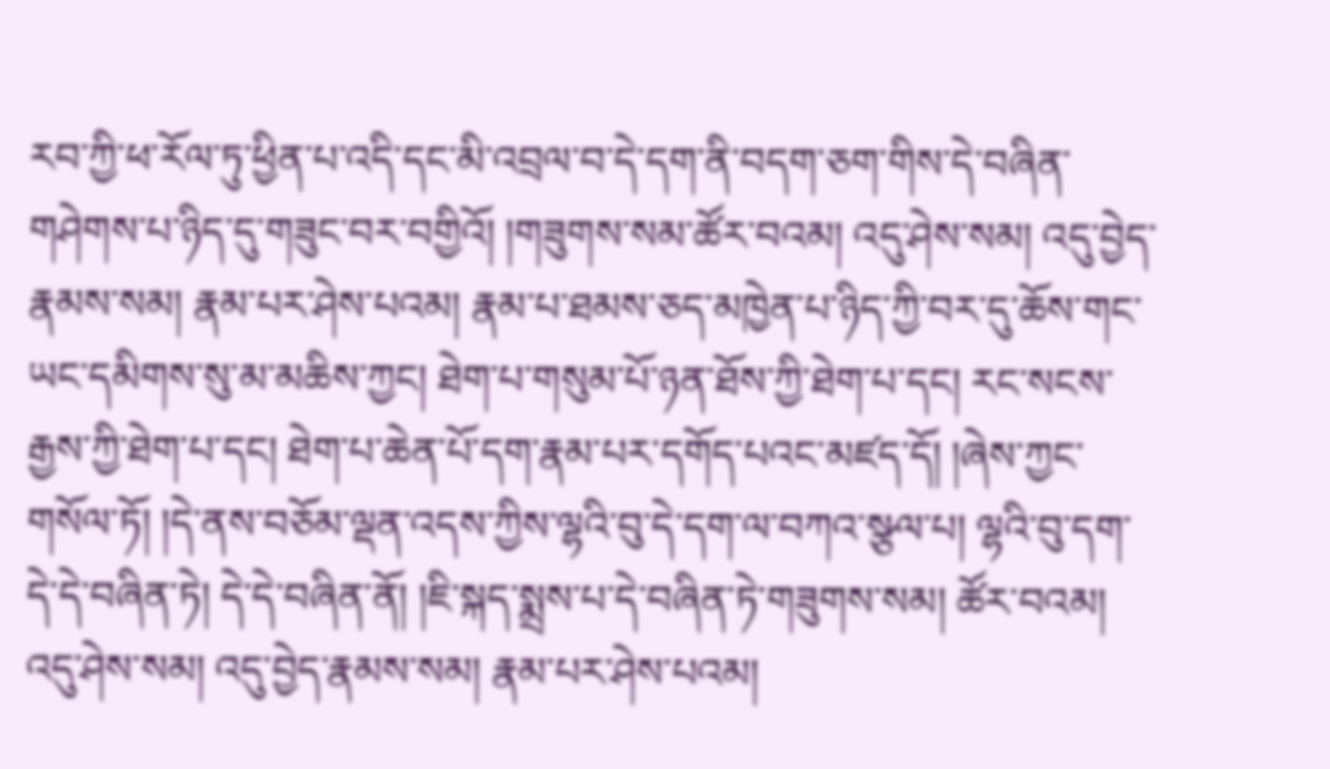རབ་ཀྱི་ཕ་རོལ་ཏུ་ཕྱིན་པ་འདི་དང་མི་འབྲལ་བ་དེ་དག་ནི་བདག་ཅག་གིས་དེ་བཞིན་གཤེགས་པ་ཉིད་དུ་གཟུང་བར་བགྱིའོ། །གཟུགས་སམ་ཚོར་བའམ། འདུ་ཤེས་སམ། འདུ་བྱེད་ རྣམས་སམ། རྣམ་པར་ཤེས་པའམ། རྣམ་པ་ཐམས་ཅད་མཁྱེན་པ་ཉིད་ཀྱི་བར་དུ་ཆོས་གང་ཡང་དམིགས་སུ་མ་མཆིས་ཀྱང། ཐེག་པ་གསུམ་པོ་ཉན་ཐོས་ཀྱི་ཐེག་པ་དང། རང་སངས་ རྒྱས་ཀྱི་ཐེག་པ་དང། ཐེག་པ་ཆེན་པོ་དག་རྣམ་པར་དགོད་པའང་མཛད་དོ། །ཞེས་ཀྱང་གསོལ་ཏོ། །དེ་ནས་བཅོམ་ལྡན་འདས་ཀྱིས་ལྷའི་བུ་དེ་དག་ལ་བཀའ་སྩལ་པ། ལྷའི་བུ་དག་ དེ་དེ་བཞིན་ཏེ། དེ་དེ་བཞིན་ནོ། །ཇི་སྐད་སྨྲས་པ་དེ་བཞིན་ཏེ་གཟུགས་སམ། ཚོར་བའམ། འདུ་ཤེས་སམ། འདུ་བྱེད་རྣམས་སམ། རྣམ་པར་ཤེས་པའམ།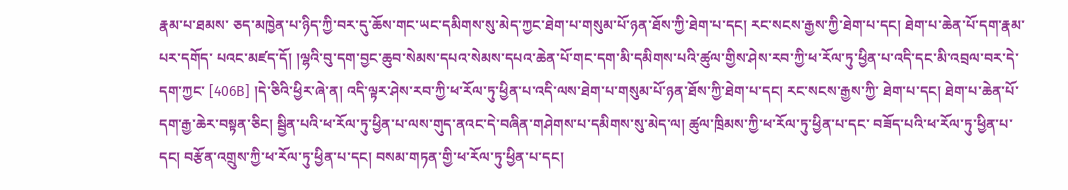རྣམ་པ་ཐམས་ ཅད་མཁྱེན་པ་ཉིད་ཀྱི་བར་དུ་ཆོས་གང་ཡང་དམིགས་སུ་མེད་ཀྱང་ཐེག་པ་གསུམ་པོ་ཉན་ཐོས་ཀྱི་ཐེག་པ་དང། རང་སངས་རྒྱས་ཀྱི་ཐེག་པ་དང། ཐེག་པ་ཆེན་པོ་དག་རྣམ་པར་དགོད་ པའང་མཛད་དོ། །ལྷའི་བུ་དག་བྱང་ཆུབ་སེམས་དཔའ་སེམས་དཔའ་ཆེན་པོ་གང་དག་མི་དམིགས་པའི་ཚུལ་གྱིས་ཤེས་རབ་ཀྱི་ཕ་རོལ་ཏུ་ཕྱིན་པ་འདི་དང་མི་འབྲལ་བར་དེ་དག་ཀྱང་ [406B] །དེ་ཅིའི་ཕྱིར་ཞེ་ན། འདི་ལྟར་ཤེས་རབ་ཀྱི་ཕ་རོལ་ཏུ་ཕྱིན་པ་འདི་ལས་ཐེག་པ་གསུམ་པོ་ཉན་ཐོས་ཀྱི་ཐེག་པ་དང། རང་སངས་རྒྱས་ཀྱི་ ཐེག་པ་དང། ཐེག་པ་ཆེན་པོ་དག་རྒྱ་ཆེར་བསྟན་ཅིང། སྦྱིན་པའི་ཕ་རོལ་ཏུ་ཕྱིན་པ་ལས་གུད་ནའང་དེ་བཞིན་གཤེགས་པ་དམིགས་སུ་མེད་ལ། ཚུལ་ཁྲིམས་ཀྱི་ཕ་རོལ་ཏུ་ཕྱིན་པ་དང་ བཟོད་པའི་ཕ་རོལ་ཏུ་ཕྱིན་པ་དང། བརྩོན་འགྲུས་ཀྱི་ཕ་རོལ་ཏུ་ཕྱིན་པ་དང། བསམ་གཏན་གྱི་ཕ་རོལ་ཏུ་ཕྱིན་པ་དང།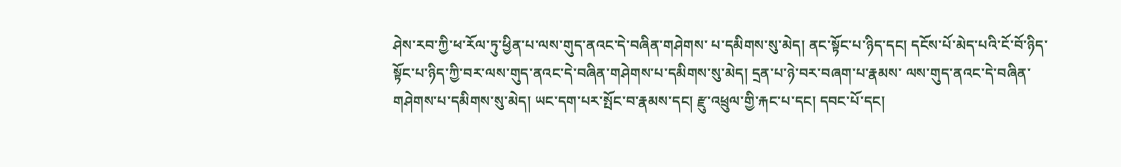ཤེས་རབ་ཀྱི་ཕ་རོལ་ཏུ་ཕྱིན་པ་ལས་གུད་ནའང་དེ་བཞིན་གཤེགས་ པ་དམིགས་སུ་མེད། ནང་སྟོང་པ་ཉིད་དང། དངོས་པོ་མེད་པའི་ངོ་བོ་ཉིད་སྟོང་པ་ཉིད་ཀྱི་བར་ལས་གུད་ནའང་དེ་བཞིན་གཤེགས་པ་དམིགས་སུ་མེད། དྲན་པ་ཉེ་བར་བཞག་པ་རྣམས་ ལས་གུད་ནའང་དེ་བཞིན་གཤེགས་པ་དམིགས་སུ་མེད། ཡང་དག་པར་སྤོང་བ་རྣམས་དང། རྫུ་འཕྲུལ་གྱི་རྐང་པ་དང། དབང་པོ་དང།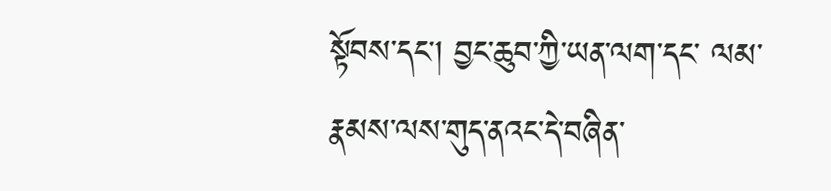སྟོབས་དང། བྱང་ཆུབ་ཀྱི་ཡན་ལག་དང་ ལམ་རྣམས་ལས་གུད་ནའང་དེ་བཞིན་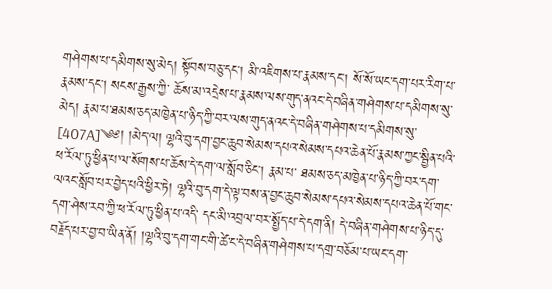གཤེགས་པ་དམིགས་སུ་མེད། སྟོབས་བཅུ་དང། མི་འཇིགས་པ་རྣམས་དང། སོ་སོ་ཡང་དག་པར་རིག་པ་རྣམས་དང། སངས་རྒྱས་ཀྱི་ ཆོས་མ་འདྲེས་པ་རྣམས་ལས་གུད་ནའང་དེ་བཞིན་གཤེགས་པ་དམིགས་སུ་མེད། རྣམ་པ་ཐམས་ཅད་མཁྱེན་པ་ཉིད་ཀྱི་བར་ལས་གུད་ནའང་དེ་བཞིན་གཤེགས་པ་དམིགས་སུ་ [407A]༄༅། །མེད་ལ། ལྷའི་བུ་དག་བྱང་ཆུབ་སེམས་དཔའ་སེམས་དཔའ་ཆེན་པོ་རྣམས་ཀྱང་སྦྱིན་པའི་ཕ་རོལ་ཏུ་ཕྱིན་པ་ལ་སོགས་པ་ཆོས་དེ་དག་ལ་སློབ་ཅིང། རྣམ་པ་ ཐམས་ཅད་མཁྱེན་པ་ཉིད་ཀྱི་བར་དག་ལའང་སློབ་པར་བྱེད་པའི་ཕྱིར་ཏེ། ལྷའི་བུ་དག་དེ་ལྟ་བས་ན་བྱང་ཆུབ་སེམས་དཔའ་སེམས་དཔའ་ཆེན་པོ་གང་དག་ཤེས་རབ་ཀྱི་ཕ་རོལ་ཏུ་ཕྱིན་པ་འདི་ དང་མི་འབྲལ་བར་སྤྱོད་པ་དེ་དག་ནི། དེ་བཞིན་གཤེགས་པ་ཉིད་དུ་བརྗོད་པར་བྱ་བ་ཡིན་ནོ། །ལྷའི་བུ་དག་གང་གི་ཚེ་ང་དེ་བཞིན་གཤེགས་པ་དགྲ་བཅོམ་པ་ཡང་དག་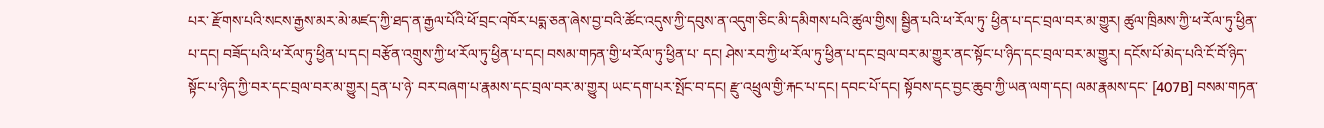པར་ རྫོགས་པའི་སངས་རྒྱས་མར་མེ་མཛད་ཀྱི་ཐད་ན་རྒྱལ་པོའི་ཕོ་བྲང་འཁོར་པདྨ་ཅན་ཞེས་བྱ་བའི་ཚོང་འདུས་ཀྱི་དབུས་ན་འདུག་ཅིང་མི་དམིགས་པའི་ཚུལ་གྱིས། སྦྱིན་པའི་ཕ་རོལ་ཏུ་ ཕྱིན་པ་དང་བྲལ་བར་མ་གྱུར། ཚུལ་ཁྲིམས་ཀྱི་ཕ་རོལ་ཏུ་ཕྱིན་པ་དང། བཟོད་པའི་ཕ་རོལ་ཏུ་ཕྱིན་པ་དང། བརྩོན་འགྲུས་ཀྱི་ཕ་རོལ་ཏུ་ཕྱིན་པ་དང། བསམ་གཏན་གྱི་ཕ་རོལ་ཏུ་ཕྱིན་པ་ དང། ཤེས་རབ་ཀྱི་ཕ་རོལ་ཏུ་ཕྱིན་པ་དང་བྲལ་བར་མ་གྱུར་ནང་སྟོང་པ་ཉིད་དང་བྲལ་བར་མ་གྱུར། དངོས་པོ་མེད་པའི་ངོ་བོ་ཉིད་སྟོང་པ་ཉིད་ཀྱི་བར་དང་བྲལ་བར་མ་གྱུར། དྲན་པ་ཉེ་ བར་བཞག་པ་རྣམས་དང་བྲལ་བར་མ་གྱུར། ཡང་དག་པར་སྤོང་བ་དང། རྫུ་འཕྲུལ་གྱི་རྐང་པ་དང། དབང་པོ་དང། སྟོབས་དང་བྱང་ཆུབ་ཀྱི་ཡན་ལག་དང། ལམ་རྣམས་དང་ [407B] བསམ་གཏན་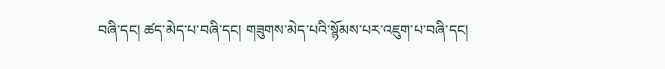བཞི་དང། ཚད་མེད་པ་བཞི་དང། གཟུགས་མེད་པའི་སྙོམས་པར་འཇུག་པ་བཞི་དང།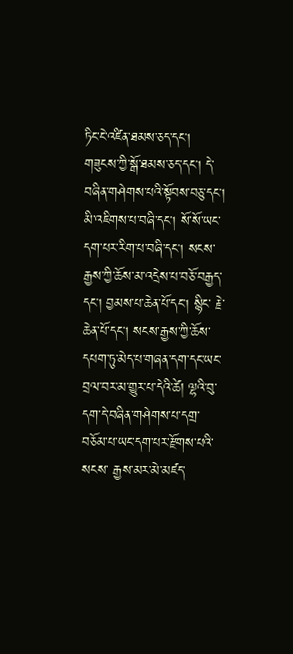ཏིང་ངེ་འཛིན་ཐམས་ཅད་དང། གཟུངས་ཀྱི་སྒོ་ཐམས་ཅད་དང། དེ་ བཞིན་གཤེགས་པའི་སྟོབས་བཅུ་དང། མི་འཇིགས་པ་བཞི་དང། སོ་སོ་ཡང་དག་པར་རིག་པ་བཞི་དང། སངས་རྒྱས་ཀྱི་ཆོས་མ་འདྲེས་པ་བཅོ་བརྒྱད་དང། བྱམས་པ་ཆེན་པོ་དང། སྙིང་ རྗེ་ཆེན་པོ་དང། སངས་རྒྱས་ཀྱི་ཆོས་དཔག་ཏུ་མེད་པ་གཞན་དག་དང་ཡང་བྲལ་བར་མ་གྱུར་པ་དེའི་ཚེ། ལྷའི་བུ་དག་དེ་བཞིན་གཤེགས་པ་དགྲ་བཅོམ་པ་ཡང་དག་པར་རྫོགས་པའི་སངས་ རྒྱས་མར་མེ་མཛད་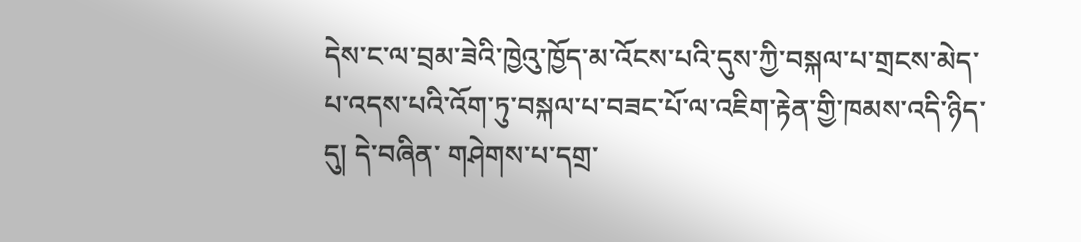དེས་ང་ལ་བྲམ་ཟེའི་ཁྱེའུ་ཁྱོད་མ་འོངས་པའི་དུས་ཀྱི་བསྐལ་པ་གྲངས་མེད་པ་འདས་པའི་འོག་ཏུ་བསྐལ་པ་བཟང་པོ་ལ་འཇིག་རྟེན་གྱི་ཁམས་འདི་ཉིད་དུ། དེ་བཞིན་ གཤེགས་པ་དགྲ་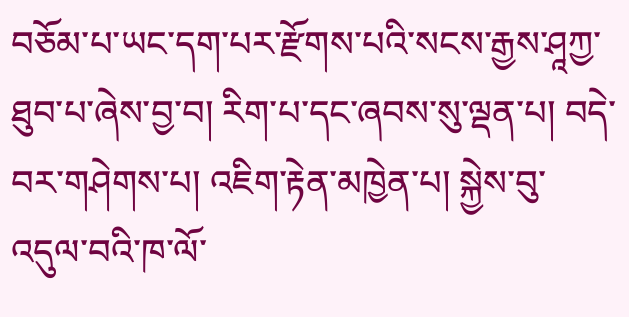བཅོམ་པ་ཡང་དག་པར་རྫོགས་པའི་སངས་རྒྱས་ཤཱཀྱ་ཐུབ་པ་ཞེས་བྱ་བ། རིག་པ་དང་ཞབས་སུ་ལྡན་པ། བདེ་བར་གཤེགས་པ། འཇིག་རྟེན་མཁྱེན་པ། སྐྱེས་བུ་ འདུལ་བའི་ཁ་ལོ་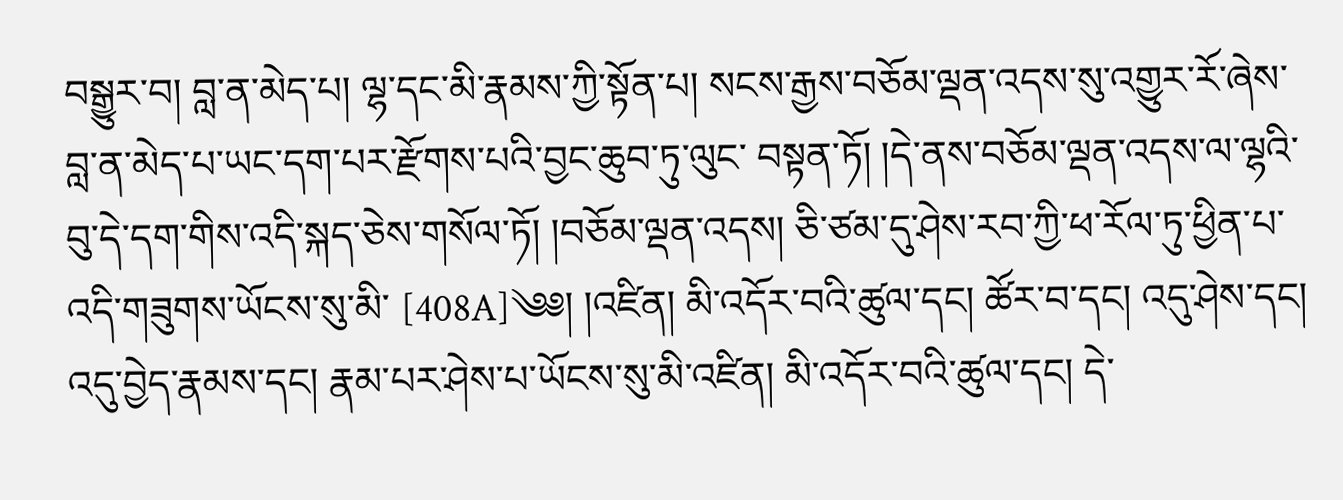བསྒྱུར་བ། བླ་ན་མེད་པ། ལྷ་དང་མི་རྣམས་ཀྱི་སྟོན་པ། སངས་རྒྱས་བཅོམ་ལྡན་འདས་སུ་འགྱུར་རོ་ཞེས་བླ་ན་མེད་པ་ཡང་དག་པར་རྫོགས་པའི་བྱང་ཆུབ་ཏུ་ལུང་ བསྟན་ཏོ། །དེ་ནས་བཅོམ་ལྡན་འདས་ལ་ལྷའི་བུ་དེ་དག་གིས་འདི་སྐད་ཅེས་གསོལ་ཏོ། །བཅོམ་ལྡན་འདས། ཅི་ཙམ་དུ་ཤེས་རབ་ཀྱི་ཕ་རོལ་ཏུ་ཕྱིན་པ་འདི་གཟུགས་ཡོངས་སུ་མི་ [408A]༄༅། །འཛིན། མི་འདོར་བའི་ཚུལ་དང། ཚོར་བ་དང། འདུ་ཤེས་དང། འདུ་བྱེད་རྣམས་དང། རྣམ་པར་ཤེས་པ་ཡོངས་སུ་མི་འཛིན། མི་འདོར་བའི་ཚུལ་དང། དེ་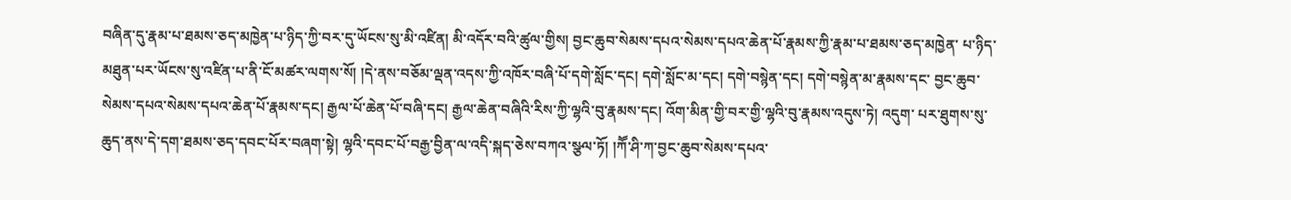བཞིན་དུ་རྣམ་པ་ཐམས་ཅད་མཁྱེན་པ་ཉིད་ཀྱི་བར་དུ་ཡོངས་སུ་མི་འཛིན། མི་འདོར་བའི་ཚུལ་གྱིས། བྱང་ཆུབ་སེམས་དཔའ་སེམས་དཔའ་ཆེན་པོ་རྣམས་ཀྱི་རྣམ་པ་ཐམས་ཅད་མཁྱེན་ པ་ཉིད་མཐུན་པར་ཡོངས་སུ་འཛིན་པ་ནི་ངོ་མཚར་ལགས་སོ། །དེ་ནས་བཅོམ་ལྡན་འདས་ཀྱི་འཁོར་བཞི་པོ་དགེ་སློང་དང། དགེ་སློང་མ་དང། དགེ་བསྙེན་དང། དགེ་བསྙེན་མ་རྣམས་དང་ བྱང་ཆུབ་སེམས་དཔའ་སེམས་དཔའ་ཆེན་པོ་རྣམས་དང། རྒྱལ་པོ་ཆེན་པོ་བཞི་དང། རྒྱལ་ཆེན་བཞིའི་རིས་ཀྱི་ལྷའི་བུ་རྣམས་དང། འོག་མིན་གྱི་བར་གྱི་ལྷའི་བུ་རྣམས་འདུས་ཏེ། འདུག་ པར་ཐུགས་སུ་ཆུད་ནས་དེ་དག་ཐམས་ཅད་དབང་པོར་བཞག་སྟེ། ལྷའི་དབང་པོ་བརྒྱ་བྱིན་ལ་འདི་སྐད་ཅེས་བཀའ་སྩལ་ཏོ། །ཀཽ་ཤི་ཀ་བྱང་ཆུབ་སེམས་དཔའ་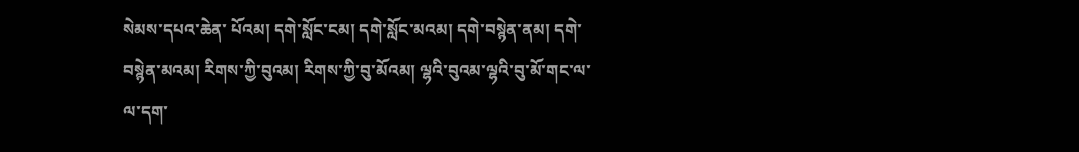སེམས་དཔའ་ཆེན་ པོའམ། དགེ་སློང་ངམ། དགེ་སློང་མའམ། དགེ་བསྙེན་ནམ། དགེ་བསྙེན་མའམ། རིགས་ཀྱི་བུའམ། རིགས་ཀྱི་བུ་མོའམ། ལྷའི་བུའམ་ལྷའི་བུ་མོ་གང་ལ་ལ་དག་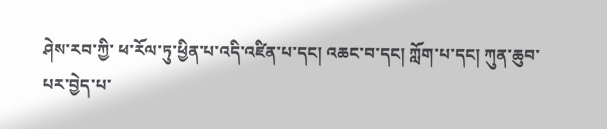ཤེས་རབ་ཀྱི་ ཕ་རོལ་ཏུ་ཕྱིན་པ་འདི་འཛིན་པ་དང། འཆང་བ་དང། ཀློག་པ་དང། ཀུན་ཆུབ་པར་བྱེད་པ་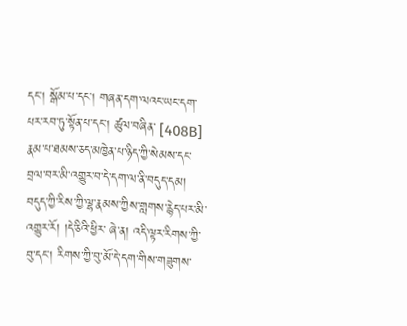དང། སྒོམ་པ་དང། གཞན་དག་ལའང་ཡང་དག་པར་རབ་ཏུ་སྟོན་པ་དང། ཚུལ་བཞིན་ [408B] རྣམ་པ་ཐམས་ཅད་མཁྱེན་པ་ཉིད་ཀྱི་སེམས་དང་བྲལ་བར་མི་འགྱུར་བ་དེ་དག་ལ་ནི་བདུད་དམ། བདུད་ཀྱི་རིས་ཀྱི་ལྷ་རྣམས་ཀྱིས་གླགས་རྙེད་པར་མི་འགྱུར་རོ། །དེ་ཅིའི་ཕྱིར་ ཞེ་ན། འདི་ལྟར་རིགས་ཀྱི་བུ་དང། རིགས་ཀྱི་བུ་མོ་དེ་དག་གིས་གཟུགས་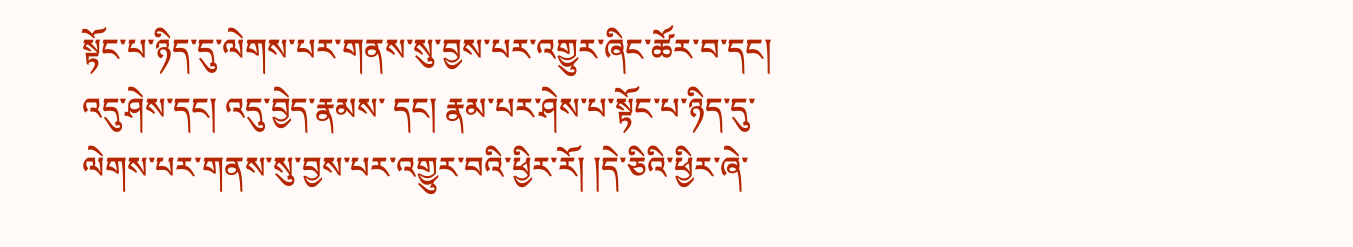སྟོང་པ་ཉིད་དུ་ལེགས་པར་གནས་སུ་བྱས་པར་འགྱུར་ཞིང་ཚོར་བ་དང། འདུ་ཤེས་དང། འདུ་བྱེད་རྣམས་ དང། རྣམ་པར་ཤེས་པ་སྟོང་པ་ཉིད་དུ་ལེགས་པར་གནས་སུ་བྱས་པར་འགྱུར་བའི་ཕྱིར་རོ། །དེ་ཅིའི་ཕྱིར་ཞེ་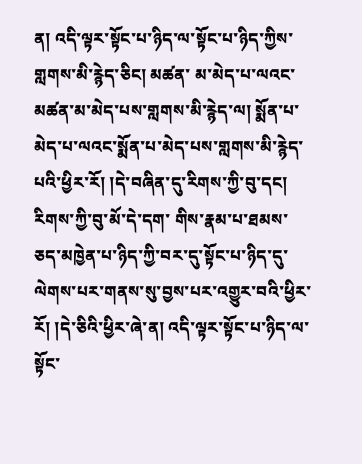ན། འདི་ལྟར་སྟོང་པ་ཉིད་ལ་སྟོང་པ་ཉིད་ཀྱིས་གླགས་མི་རྙེད་ཅིང། མཚན་ མ་མེད་པ་ལའང་མཚན་མ་མེད་པས་གླགས་མི་རྙེད་ལ། སྨོན་པ་མེད་པ་ལའང་སྨོན་པ་མེད་པས་གླགས་མི་རྙེད་པའི་ཕྱིར་རོ། །དེ་བཞིན་དུ་རིགས་ཀྱི་བུ་དང། རིགས་ཀྱི་བུ་མོ་དེ་དག་ གིས་རྣམ་པ་ཐམས་ཅད་མཁྱེན་པ་ཉིད་ཀྱི་བར་དུ་སྟོང་པ་ཉིད་དུ་ལེགས་པར་གནས་སུ་བྱས་པར་འགྱུར་བའི་ཕྱིར་རོ། །དེ་ཅིའི་ཕྱིར་ཞེ་ན། འདི་ལྟར་སྟོང་པ་ཉིད་ལ་སྟོང་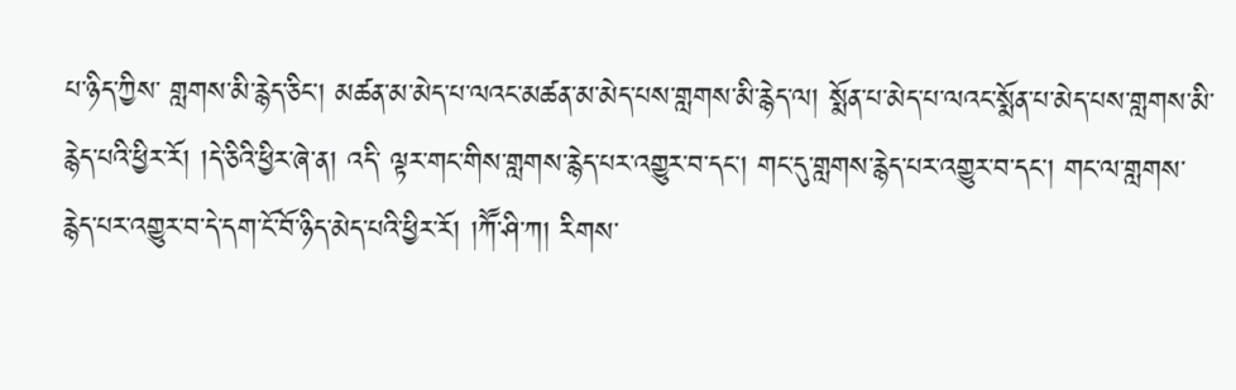པ་ཉིད་ཀྱིས་ གླགས་མི་རྙེད་ཅིང། མཚན་མ་མེད་པ་ལའང་མཚན་མ་མེད་པས་གླགས་མི་རྙེད་ལ། སྨོན་པ་མེད་པ་ལའང་སྨོན་པ་མེད་པས་གླགས་མི་རྙེད་པའི་ཕྱིར་རོ། །དེ་ཅིའི་ཕྱིར་ཞེ་ན། འདི་ ལྟར་གང་གིས་གླགས་རྙེད་པར་འགྱུར་བ་དང། གང་དུ་གླགས་རྙེད་པར་འགྱུར་བ་དང། གང་ལ་གླགས་རྙེད་པར་འགྱུར་བ་དེ་དག་ངོ་བོ་ཉིད་མེད་པའི་ཕྱིར་རོ། །ཀཽ་ཤི་ཀ། རིགས་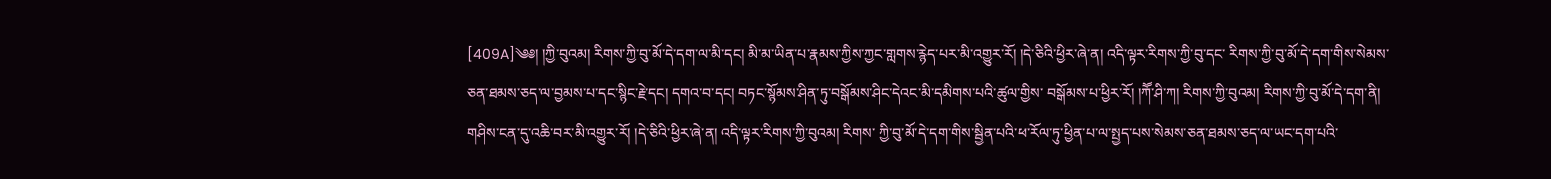[409A]༄༅། །ཀྱི་བུའམ། རིགས་ཀྱི་བུ་མོ་དེ་དག་ལ་མི་དང། མི་མ་ཡིན་པ་རྣམས་ཀྱིས་ཀྱང་གླགས་རྙེད་པར་མི་འགྱུར་རོ། །དེ་ཅིའི་ཕྱིར་ཞེ་ན། འདི་ལྟར་རིགས་ཀྱི་བུ་དང་ རིགས་ཀྱི་བུ་མོ་དེ་དག་གིས་སེམས་ཅན་ཐམས་ཅད་ལ་བྱམས་པ་དང་སྙིང་རྗེ་དང། དགའ་བ་དང། བཏང་སྙོམས་ཤིན་ཏུ་བསྒོམས་ཤིང་དེའང་མི་དམིགས་པའི་ཚུལ་གྱིས་ བསྒོམས་པ་ཕྱིར་རོ། །ཀཽ་ཤི་ཀ། རིགས་ཀྱི་བུའམ། རིགས་ཀྱི་བུ་མོ་དེ་དག་ནི། གཤིས་ངན་དུ་འཆི་བར་མི་འགྱུར་རོ། །དེ་ཅིའི་ཕྱིར་ཞེ་ན། འདི་ལྟར་རིགས་ཀྱི་བུའམ། རིགས་ ཀྱི་བུ་མོ་དེ་དག་གིས་སྦྱིན་པའི་ཕ་རོལ་ཏུ་ཕྱིན་པ་ལ་སྤྱད་པས་སེམས་ཅན་ཐམས་ཅད་ལ་ཡང་དག་པའི་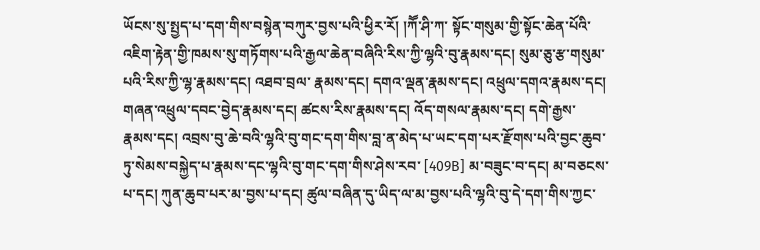ཡོངས་སུ་སྤྱད་པ་དག་གིས་བསྙེན་བཀུར་བྱས་པའི་ཕྱིར་རོ། །ཀཽ་ཤི་ཀ་ སྟོང་གསུམ་གྱི་སྟོང་ཆེན་པོའི་འཇིག་རྟེན་གྱི་ཁམས་སུ་གཏོགས་པའི་རྒྱལ་ཆེན་བཞིའི་རིས་ཀྱི་ལྷའི་བུ་རྣམས་དང། སུམ་ཅུ་རྩ་གསུམ་པའི་རིས་ཀྱི་ལྷ་རྣམས་དང། འཐབ་བྲལ་ རྣམས་དང། དགའ་ལྡན་རྣམས་དང། འཕྲུལ་དགའ་རྣམས་དང། གཞན་འཕྲུལ་དབང་བྱེད་རྣམས་དང། ཚངས་རིས་རྣམས་དང། འོད་གསལ་རྣམས་དང། དགེ་རྒྱས་ རྣམས་དང། འབྲས་བུ་ཆེ་བའི་ལྷའི་བུ་གང་དག་གིས་བླ་ན་མེད་པ་ཡང་དག་པར་རྫོགས་པའི་བྱང་ཆུབ་ཏུ་སེམས་བསྐྱེད་པ་རྣམས་དང་ལྷའི་བུ་གང་དག་གིས་ཤེས་རབ་ [409B] མ་བཟུང་བ་དང། མ་བཅངས་པ་དང། ཀུན་ཆུབ་པར་མ་བྱས་པ་དང། ཚུལ་བཞིན་དུ་ཡིད་ལ་མ་བྱས་པའི་ལྷའི་བུ་དེ་དག་གིས་ཀྱང་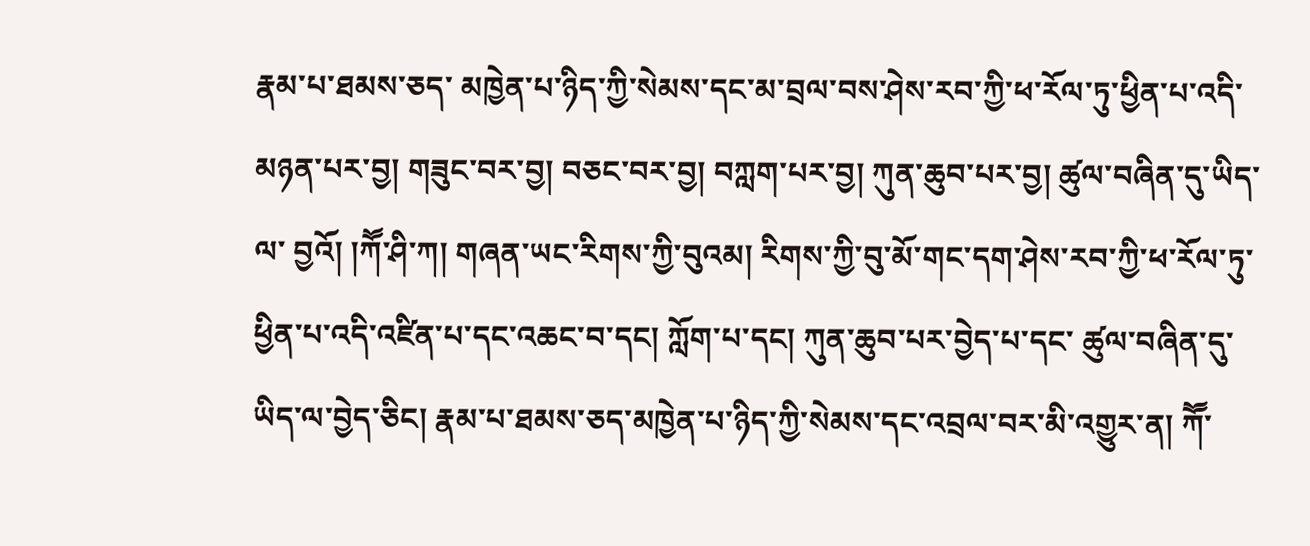རྣམ་པ་ཐམས་ཅད་ མཁྱེན་པ་ཉིད་ཀྱི་སེམས་དང་མ་བྲལ་བས་ཤེས་རབ་ཀྱི་ཕ་རོལ་ཏུ་ཕྱིན་པ་འདི་མཉན་པར་བྱ། གཟུང་བར་བྱ། བཅང་བར་བྱ། བཀླག་པར་བྱ། ཀུན་ཆུབ་པར་བྱ། ཚུལ་བཞིན་དུ་ཡིད་ལ་ བྱའོ། །ཀཽ་ཤི་ཀ། གཞན་ཡང་རིགས་ཀྱི་བུའམ། རིགས་ཀྱི་བུ་མོ་གང་དག་ཤེས་རབ་ཀྱི་ཕ་རོལ་ཏུ་ཕྱིན་པ་འདི་འཛིན་པ་དང་འཆང་བ་དང། ཀློག་པ་དང། ཀུན་ཆུབ་པར་བྱེད་པ་དང་ ཚུལ་བཞིན་དུ་ཡིད་ལ་བྱེད་ཅིང། རྣམ་པ་ཐམས་ཅད་མཁྱེན་པ་ཉིད་ཀྱི་སེམས་དང་འབྲལ་བར་མི་འགྱུར་ན། ཀཽ་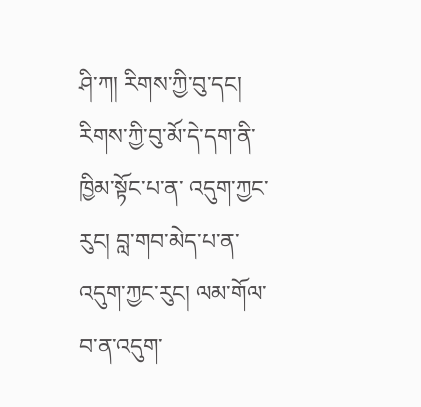ཤི་ཀ། རིགས་ཀྱི་བུ་དང། རིགས་ཀྱི་བུ་མོ་དེ་དག་ནི་ཁྱིམ་སྟོང་པ་ན་ འདུག་ཀྱང་རུང། བླ་གབ་མེད་པ་ན་འདུག་ཀྱང་རུང། ལམ་གོལ་བ་ན་འདུག་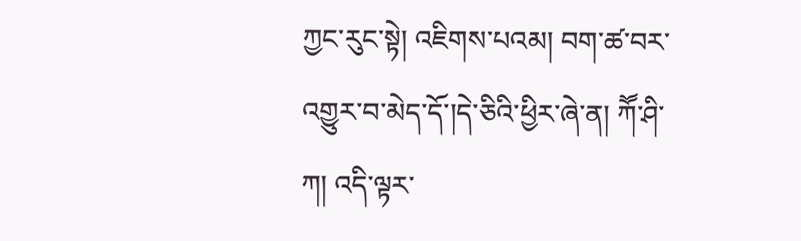ཀྱང་རུང་སྟེ། འཇིགས་པའམ། བག་ཚ་བར་འགྱུར་བ་མེད་དོ་།དེ་ཅིའི་ཕྱིར་ཞེ་ན། ཀཽ་ཤི་ཀ། འདི་ལྟར་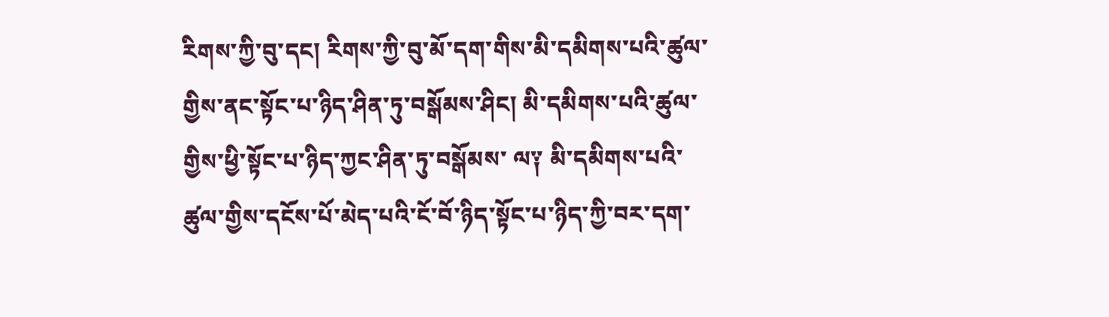རིགས་ཀྱི་བུ་དང། རིགས་ཀྱི་བུ་མོ་དག་གིས་མི་དམིགས་པའི་ཚུལ་གྱིས་ནང་སྟོང་པ་ཉིད་ཤིན་ཏུ་བསྒོམས་ཤིང། མི་དམིགས་པའི་ཚུལ་གྱིས་ཕྱི་སྟོང་པ་ཉིད་ཀྱང་ཤིན་ཏུ་བསྒོམས་ ལ༑ མི་དམིགས་པའི་ཚུལ་གྱིས་དངོས་པོ་མེད་པའི་ངོ་བོ་ཉིད་སྟོང་པ་ཉིད་ཀྱི་བར་དག་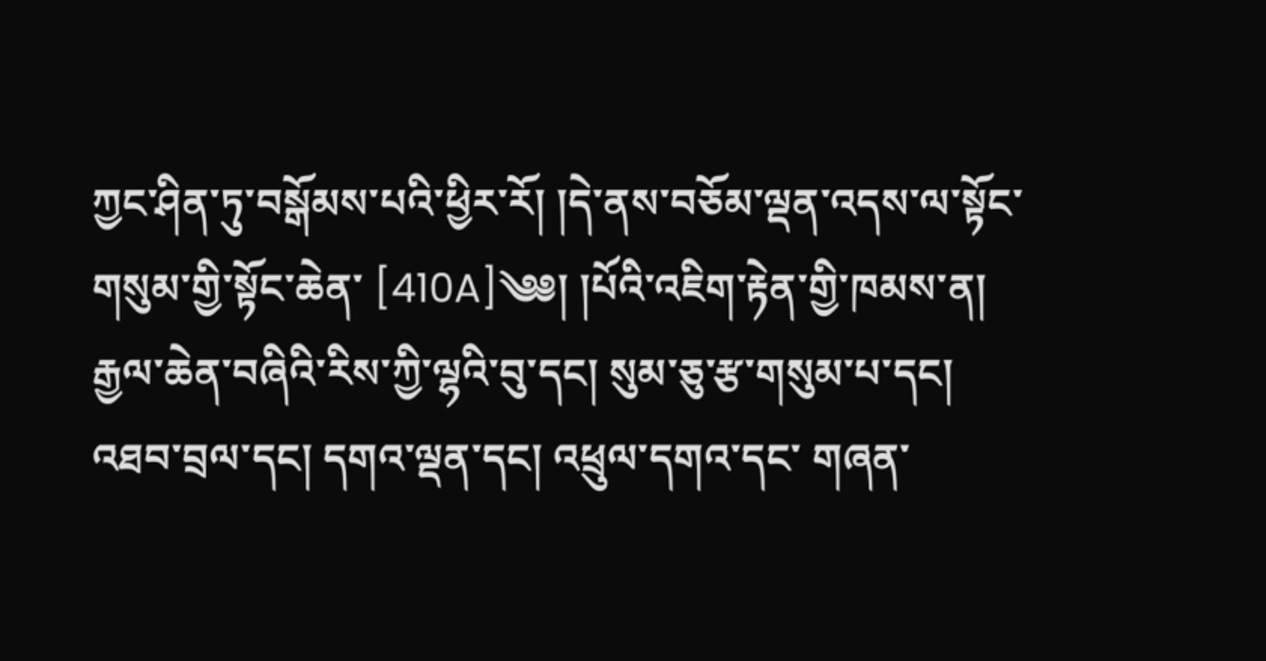ཀྱང་ཤིན་ཏུ་བསྒོམས་པའི་ཕྱིར་རོ། །དེ་ནས་བཅོམ་ལྡན་འདས་ལ་སྟོང་གསུམ་གྱི་སྟོང་ཆེན་ [410A]༄༅། །པོའི་འཇིག་རྟེན་གྱི་ཁམས་ན། རྒྱལ་ཆེན་བཞིའི་རིས་ཀྱི་ལྷའི་བུ་དང། སུམ་ཅུ་རྩ་གསུམ་པ་དང། འཐབ་བྲལ་དང། དགའ་ལྡན་དང། འཕྲུལ་དགའ་དང་ གཞན་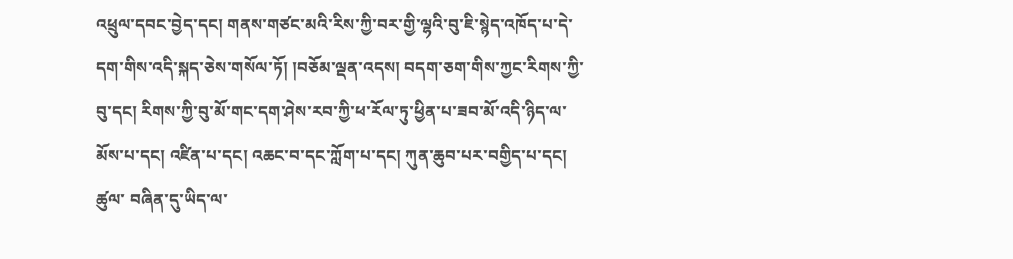འཕྲུལ་དབང་བྱེད་དང། གནས་གཙང་མའི་རིས་ཀྱི་བར་གྱི་ལྷའི་བུ་ཇི་སྙེད་འཁོད་པ་དེ་དག་གིས་འདི་སྐད་ཅེས་གསོལ་ཏོ། །བཅོམ་ལྡན་འདས། བདག་ཅག་གིས་ཀྱང་རིགས་ཀྱི་ བུ་དང། རིགས་ཀྱི་བུ་མོ་གང་དག་ཤེས་རབ་ཀྱི་ཕ་རོལ་ཏུ་ཕྱིན་པ་ཟབ་མོ་འདི་ཉིད་ལ་མོས་པ་དང། འཛིན་པ་དང། འཆང་བ་དང་ཀློག་པ་དང། ཀུན་ཆུབ་པར་བགྱིད་པ་དང། ཚུལ་ བཞིན་དུ་ཡིད་ལ་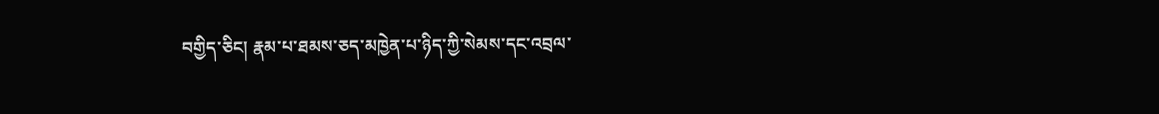བགྱིད་ཅིང། རྣམ་པ་ཐམས་ཅད་མཁྱེན་པ་ཉིད་ཀྱི་སེམས་དང་འབྲལ་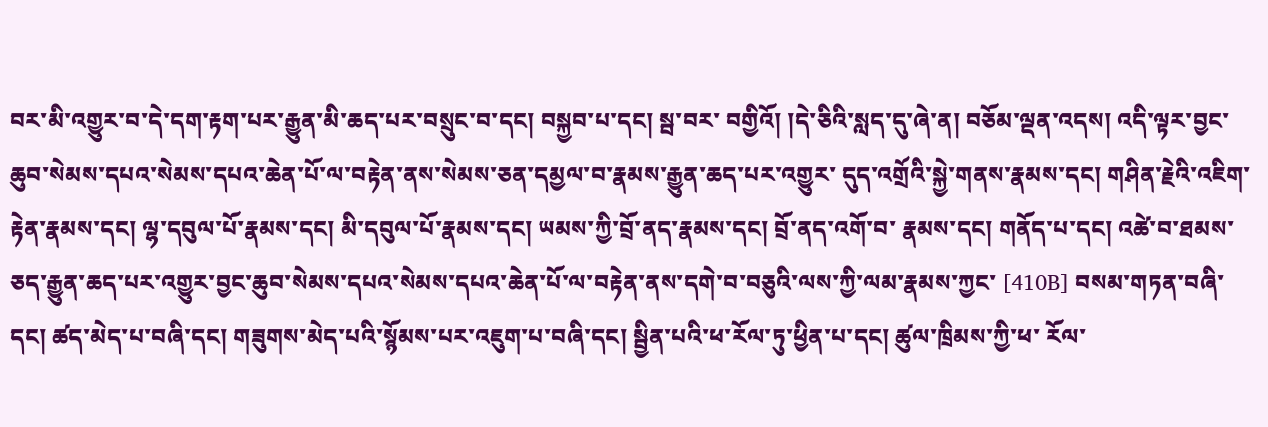བར་མི་འགྱུར་བ་དེ་དག་རྟག་པར་རྒྱུན་མི་ཆད་པར་བསྲུང་བ་དང། བསྐྱབ་པ་དང། སྦ་བར་ བགྱིའོ། །དེ་ཅིའི་སླད་དུ་ཞེ་ན། བཅོམ་ལྡན་འདས། འདི་ལྟར་བྱང་ཆུབ་སེམས་དཔའ་སེམས་དཔའ་ཆེན་པོ་ལ་བརྟེན་ནས་སེམས་ཅན་དམྱལ་བ་རྣམས་རྒྱུན་ཆད་པར་འགྱུར་ དུད་འགྲོའི་སྐྱེ་གནས་རྣམས་དང། གཤིན་རྗེའི་འཇིག་རྟེན་རྣམས་དང། ལྷ་དབུལ་པོ་རྣམས་དང། མི་དབུལ་པོ་རྣམས་དང། ཡམས་ཀྱི་བྲོ་ནད་རྣམས་དང། བྲོ་ནད་འགོ་བ་ རྣམས་དང། གནོད་པ་དང། འཚེ་བ་ཐམས་ཅད་རྒྱུན་ཆད་པར་འགྱུར་བྱང་ཆུབ་སེམས་དཔའ་སེམས་དཔའ་ཆེན་པོ་ལ་བརྟེན་ནས་དགེ་བ་བཅུའི་ལས་ཀྱི་ལམ་རྣམས་ཀྱང་ [410B] བསམ་གཏན་བཞི་དང། ཚད་མེད་པ་བཞི་དང། གཟུགས་མེད་པའི་སྙོམས་པར་འཇུག་པ་བཞི་དང། སྦྱིན་པའི་ཕ་རོལ་ཏུ་ཕྱིན་པ་དང། ཚུལ་ཁྲིམས་ཀྱི་ཕ་ རོལ་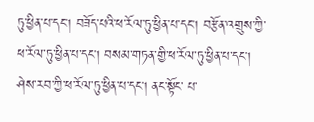ཏུ་ཕྱིན་པ་དང། བཟོད་པའི་ཕ་རོལ་ཏུ་ཕྱིན་པ་དང། བརྩོན་འགྲུས་ཀྱི་ཕ་རོལ་ཏུ་ཕྱིན་པ་དང། བསམ་གཏན་གྱི་ཕ་རོལ་ཏུ་ཕྱིན་པ་དང། ཤེས་རབ་ཀྱི་ཕ་རོལ་ཏུ་ཕྱིན་པ་དང། ནང་སྟོང་ པ་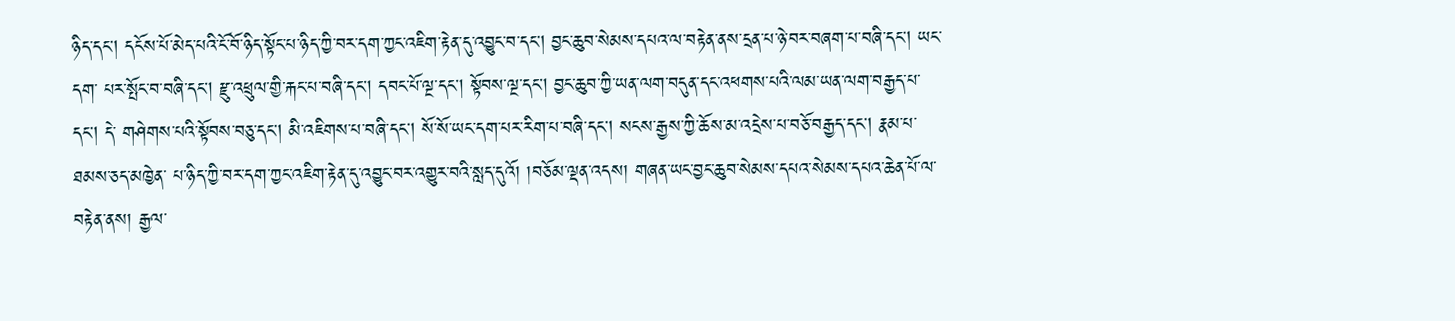ཉིད་དང། དངོས་པོ་མེད་པའི་ངོ་བོ་ཉིད་སྟོང་པ་ཉིད་ཀྱི་བར་དག་ཀྱང་འཇིག་རྟེན་དུ་འབྱུང་བ་དང། བྱང་ཆུབ་སེམས་དཔའ་ལ་བརྟེན་ནས་དྲན་པ་ཉེ་བར་བཞག་པ་བཞི་དང། ཡང་དག་ པར་སྤོང་བ་བཞི་དང། རྫུ་འཕྲུལ་གྱི་རྐང་པ་བཞི་དང། དབང་པོ་ལྔ་དང། སྟོབས་ལྔ་དང། བྱང་ཆུབ་ཀྱི་ཡན་ལག་བདུན་དང་འཕགས་པའི་ལམ་ཡན་ལག་བརྒྱད་པ་དང། དེ་ གཤེགས་པའི་སྟོབས་བཅུ་དང། མི་འཇིགས་པ་བཞི་དང། སོ་སོ་ཡང་དག་པར་རིག་པ་བཞི་དང། སངས་རྒྱས་ཀྱི་ཆོས་མ་འདྲེས་པ་བཅོ་བརྒྱད་དང། རྣམ་པ་ཐམས་ཅད་མཁྱེན་ པ་ཉིད་ཀྱི་བར་དག་ཀྱང་འཇིག་རྟེན་དུ་འབྱུང་བར་འགྱུར་བའི་སླད་དུའོ། །བཅོམ་ལྡན་འདས། གཞན་ཡང་བྱང་ཆུབ་སེམས་དཔའ་སེམས་དཔའ་ཆེན་པོ་ལ་བརྟེན་ནས། རྒྱལ་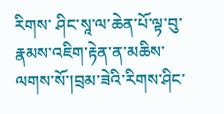རིགས་ ཤིང་སཱ་ལ་ཆེན་པོ་ལྟ་བུ་རྣམས་འཇིག་རྟེན་ན་མཆིས་ལགས་སོ་།བྲམ་ཟེའི་རིགས་ཤིང་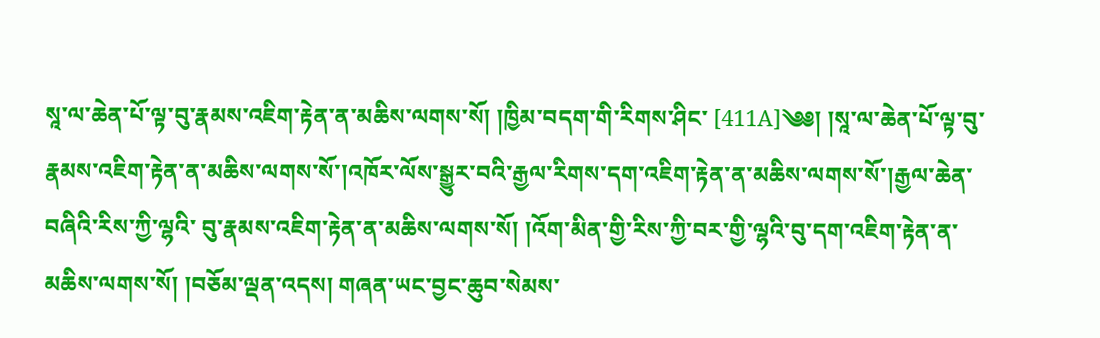སཱ་ལ་ཆེན་པོ་ལྟ་བུ་རྣམས་འཇིག་རྟེན་ན་མཆིས་ལགས་སོ། །ཁྱིམ་བདག་གི་རིགས་ཤིང་ [411A]༄༅། །སཱ་ལ་ཆེན་པོ་ལྟ་བུ་རྣམས་འཇིག་རྟེན་ན་མཆིས་ལགས་སོ་།འཁོར་ལོས་སྒྱུར་བའི་རྒྱལ་རིགས་དག་འཇིག་རྟེན་ན་མཆིས་ལགས་སོ་།རྒྱལ་ཆེན་བཞིའི་རིས་ཀྱི་ལྷའི་ བུ་རྣམས་འཇིག་རྟེན་ན་མཆིས་ལགས་སོ། །འོག་མིན་གྱི་རིས་ཀྱི་བར་གྱི་ལྷའི་བུ་དག་འཇིག་རྟེན་ན་མཆིས་ལགས་སོ། །བཅོམ་ལྡན་འདས། གཞན་ཡང་བྱང་ཆུབ་སེམས་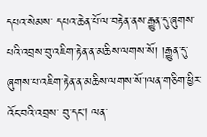དཔའ་སེམས་ དཔའ་ཆེན་པོ་ལ་བརྟེན་ནས་རྒྱུན་དུ་ཞུགས་པའི་འབྲས་བུ་འཇིག་རྟེན་ན་མཆིས་ལགས་སོ། །རྒྱུན་དུ་ཞུགས་པ་འཇིག་རྟེན་ན་མཆིས་ལགས་སོ་།ལན་གཅིག་ཕྱིར་འོང་བའི་འབྲས་ བུ་དང། ལན་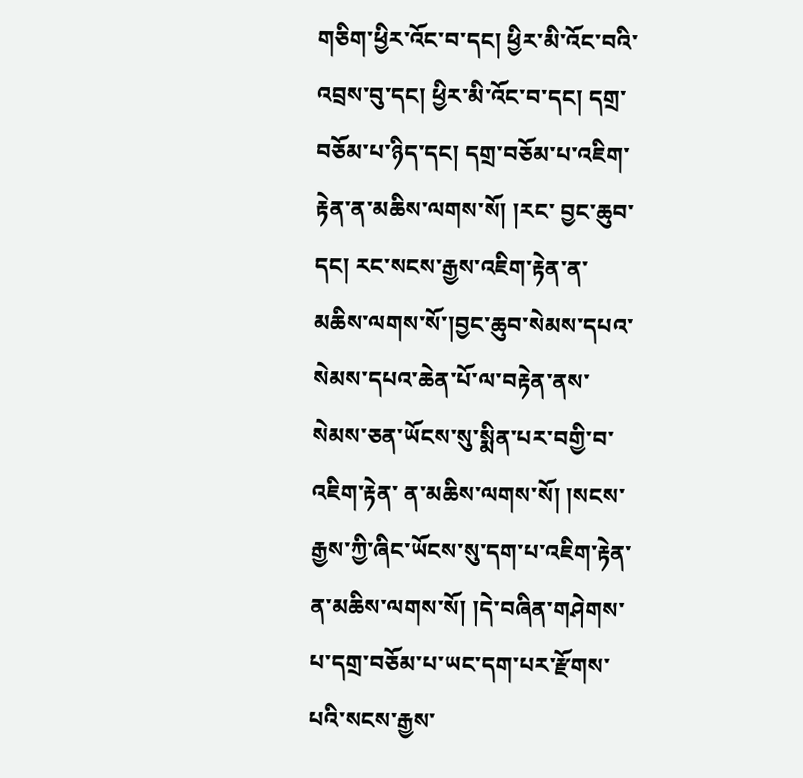གཅིག་ཕྱིར་འོང་བ་དང། ཕྱིར་མི་འོང་བའི་འབྲས་བུ་དང། ཕྱིར་མི་འོང་བ་དང། དགྲ་བཅོམ་པ་ཉིད་དང། དགྲ་བཅོམ་པ་འཇིག་རྟེན་ན་མཆིས་ལགས་སོ། །རང་ བྱང་ཆུབ་དང། རང་སངས་རྒྱས་འཇིག་རྟེན་ན་མཆིས་ལགས་སོ་།བྱང་ཆུབ་སེམས་དཔའ་སེམས་དཔའ་ཆེན་པོ་ལ་བརྟེན་ནས་སེམས་ཅན་ཡོངས་སུ་སྨིན་པར་བགྱི་བ་འཇིག་རྟེན་ ན་མཆིས་ལགས་སོ། །སངས་རྒྱས་ཀྱི་ཞིང་ཡོངས་སུ་དག་པ་འཇིག་རྟེན་ན་མཆིས་ལགས་སོ། །དེ་བཞིན་གཤེགས་པ་དགྲ་བཅོམ་པ་ཡང་དག་པར་རྫོགས་པའི་སངས་རྒྱས་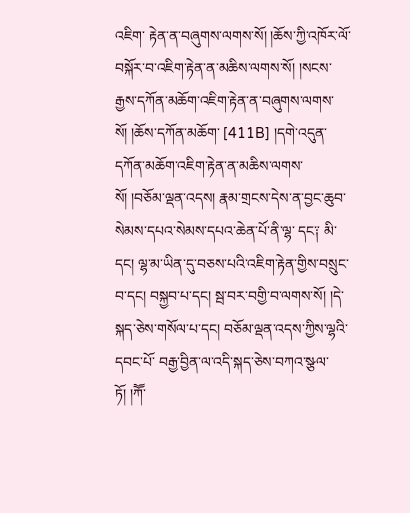འཇིག་ རྟེན་ན་བཞུགས་ལགས་སོ། །ཆོས་ཀྱི་འཁོར་ལོ་བསྐོར་བ་འཇིག་རྟེན་ན་མཆིས་ལགས་སོ། །སངས་རྒྱས་དཀོན་མཆོག་འཇིག་རྟེན་ན་བཞུགས་ལགས་སོ། །ཆོས་དཀོན་མཆོག་ [411B] །དགེ་འདུན་དཀོན་མཆོག་འཇིག་རྟེན་ན་མཆིས་ལགས་སོ། །བཅོམ་ལྡན་འདས། རྣམ་གྲངས་དེས་ན་བྱང་ཆུབ་སེམས་དཔའ་སེམས་དཔའ་ཆེན་པོ་ནི་ལྷ་ དང༑ མི་དང། ལྷ་མ་ཡིན་དུ་བཅས་པའི་འཇིག་རྟེན་གྱིས་བསྲུང་བ་དང། བསྐྱབ་པ་དང། སྦ་བར་བགྱི་བ་ལགས་སོ། །དེ་སྐད་ཅེས་གསོལ་པ་དང། བཅོམ་ལྡན་འདས་ཀྱིས་ལྷའི་དབང་པོ་ བརྒྱ་བྱིན་ལ་འདི་སྐད་ཅེས་བཀའ་སྩལ་ཏོ། །ཀཽ་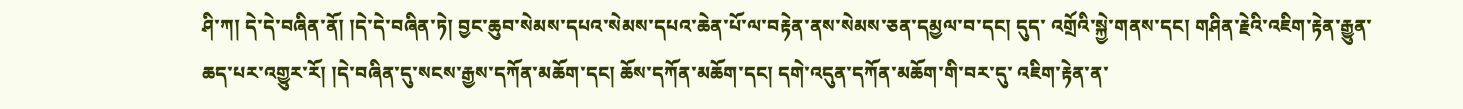ཤི་ཀ། དེ་དེ་བཞིན་ནོ། །དེ་དེ་བཞིན་ཏེ། བྱང་ཆུབ་སེམས་དཔའ་སེམས་དཔའ་ཆེན་པོ་ལ་བརྟེན་ནས་སེམས་ཅན་དམྱལ་བ་དང། དུད་ འགྲོའི་སྐྱེ་གནས་དང། གཤིན་རྗེའི་འཇིག་རྟེན་རྒྱུན་ཆད་པར་འགྱུར་རོ། །དེ་བཞིན་དུ་སངས་རྒྱས་དཀོན་མཆོག་དང། ཆོས་དཀོན་མཆོག་དང། དགེ་འདུན་དཀོན་མཆོག་གི་བར་དུ་ འཇིག་རྟེན་ན་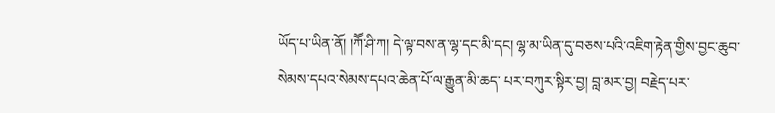ཡོད་པ་ཡིན་ནོ། །ཀཽ་ཤི་ཀ། དེ་ལྟ་བས་ན་ལྷ་དང་མི་དང། ལྷ་མ་ཡིན་དུ་བཅས་པའི་འཇིག་རྟེན་གྱིས་བྱང་ཆུབ་སེམས་དཔའ་སེམས་དཔའ་ཆེན་པོ་ལ་རྒྱུན་མི་ཆད་ པར་བཀུར་སྟིར་བྱ། བླ་མར་བྱ། བརྗེད་པར་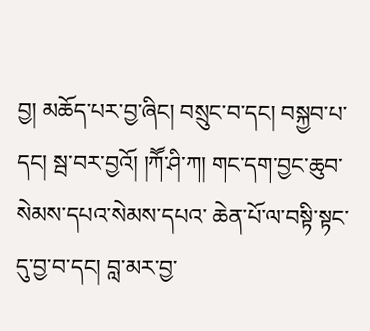བྱ། མཆོད་པར་བྱ་ཞིང། བསྲུང་བ་དང། བསྐྱབ་པ་དང། སྦ་བར་བྱའོ། །ཀཽ་ཤི་ཀ། གང་དག་བྱང་ཆུབ་སེམས་དཔའ་སེམས་དཔའ་ ཆེན་པོ་ལ་བསྟི་སྟང་དུ་བྱ་བ་དང། བླ་མར་བྱ་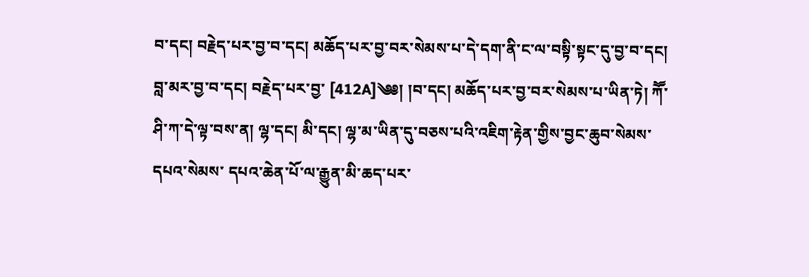བ་དང། བརྗེད་པར་བྱ་བ་དང། མཆོད་པར་བྱ་བར་སེམས་པ་དེ་དག་ནི་ང་ལ་བསྟི་སྟང་དུ་བྱ་བ་དང། བླ་མར་བྱ་བ་དང། བརྗེད་པར་བྱ་ [412A]༄༅། །བ་དང། མཆོད་པར་བྱ་བར་སེམས་པ་ཡིན་ཏེ། ཀཽ་ཤི་ཀ་དེ་ལྟ་བས་ན། ལྷ་དང། མི་དང། ལྷ་མ་ཡིན་དུ་བཅས་པའི་འཇིག་རྟེན་གྱིས་བྱང་ཆུབ་སེམས་དཔའ་སེམས་ དཔའ་ཆེན་པོ་ལ་རྒྱུན་མི་ཆད་པར་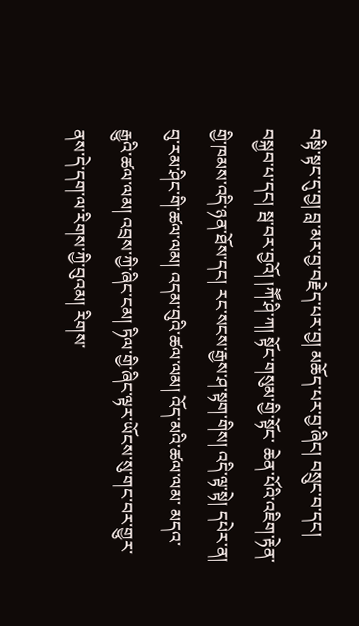བསྟི་སྟང་དུ་བྱ། བླ་མར་བྱ་བརྗེད་པར་བྱ། མཆོད་པར་བྱ་ཞིང། བསྲུང་བ་དང། བསྐྱབ་པ་དང། སྦ་བར་བྱའོ། །ཀཽ་ཤི་ཀ། སྟོང་གསུམ་གྱི་སྟོང་ ཆེན་པོའི་འཇིག་རྟེན་གྱི་ཁམས་འདི་ཉན་ཐོས་དང། རང་སངས་རྒྱས་ཤ་སྟག་གིས། འདི་ལྟ་སྟེ། དཔེར་ན། བུ་རམ་ཤིང་གི་ཚལ་ལམ། འདམ་བུའི་ཚལ་ལམ། འོད་མའི་ཚལ་ལམ་ མདའ་རྒྱུའི་ཚལ་ལམ། འབྲས་ཀྱི་ཞིང་ངམ། ཏིལ་གྱི་ཞིང་ལྟར་ཡོངས་སུ་གང་བར་གྱུར་ནས་དེ་དག་ལ་རིགས་ཀྱི་བུའམ། རིགས་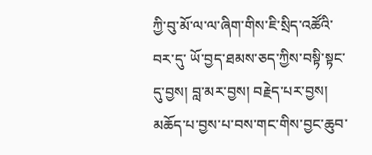ཀྱི་བུ་མོ་ལ་ལ་ཞིག་གིས་ཇི་སྲིད་འཚོའི་བར་དུ་ ཡོ་བྱད་ཐམས་ཅད་ཀྱིས་བསྟི་སྟང་དུ་བྱས། བླ་མར་བྱས། བརྗེད་པར་བྱས། མཆོད་པ་བྱས་པ་བས་གང་གིས་བྱང་ཆུབ་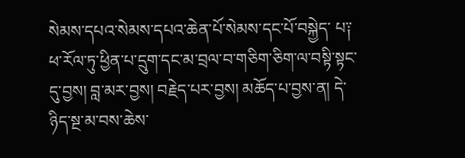སེམས་དཔའ་སེམས་དཔའ་ཆེན་པོ་སེམས་དང་པོ་བསྐྱེད་ པ༑ ཕ་རོལ་ཏུ་ཕྱིན་པ་དྲུག་དང་མ་བྲལ་བ་གཅིག་ཅིག་ལ་བསྟི་སྟང་དུ་བྱས། བླ་མར་བྱས། བརྗེད་པར་བྱས། མཆོད་པ་བྱས་ན། དེ་ཉིད་སྔ་མ་བས་ཆེས་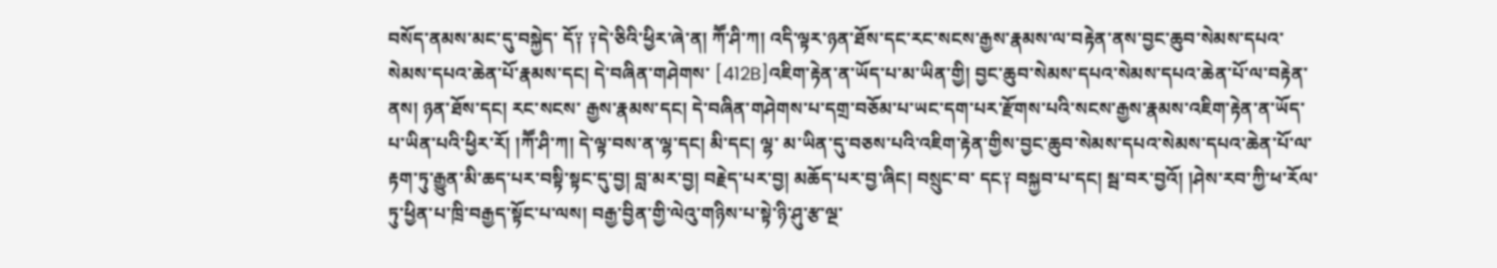བསོད་ནམས་མང་དུ་བསྐྱེད་ དོ༑ ༑དེ་ཅིའི་ཕྱིར་ཞེ་ན། ཀཽ་ཤི་ཀ། འདི་ལྟར་ཉན་ཐོས་དང་རང་སངས་རྒྱས་རྣམས་ལ་བརྟེན་ནས་བྱང་ཆུབ་སེམས་དཔའ་སེམས་དཔའ་ཆེན་པོ་རྣམས་དང། དེ་བཞིན་གཤེགས་ [412B]འཇིག་རྟེན་ན་ཡོད་པ་མ་ཡིན་གྱི། བྱང་ཆུབ་སེམས་དཔའ་སེམས་དཔའ་ཆེན་པོ་ལ་བརྟེན་ནས། ཉན་ཐོས་དང། རང་སངས་ རྒྱས་རྣམས་དང། དེ་བཞིན་གཤེགས་པ་དགྲ་བཅོམ་པ་ཡང་དག་པར་རྫོགས་པའི་སངས་རྒྱས་རྣམས་འཇིག་རྟེན་ན་ཡོད་པ་ཡིན་པའི་ཕྱིར་རོ། །ཀཽ་ཤི་ཀ། དེ་ལྟ་བས་ན་ལྷ་དང། མི་དང། ལྷ་ མ་ཡིན་དུ་བཅས་པའི་འཇིག་རྟེན་གྱིས་བྱང་ཆུབ་སེམས་དཔའ་སེམས་དཔའ་ཆེན་པོ་ལ་རྟག་ཏུ་རྒྱུན་མི་ཆད་པར་བསྟི་སྟང་དུ་བྱ། བླ་མར་བྱ། བརྗེད་པར་བྱ། མཆོད་པར་བྱ་ཞིང། བསྲུང་བ་ དང༑ བསྐྱབ་པ་དང། སྦ་བར་བྱའོ། །ཤེས་རབ་ཀྱི་ཕ་རོལ་ཏུ་ཕྱིན་པ་ཁྲི་བརྒྱད་སྟོང་པ་ལས། བརྒྱ་བྱིན་གྱི་ལེའུ་གཉིས་པ་སྟེ་ཉི་ཤུ་རྩ་ལྔ་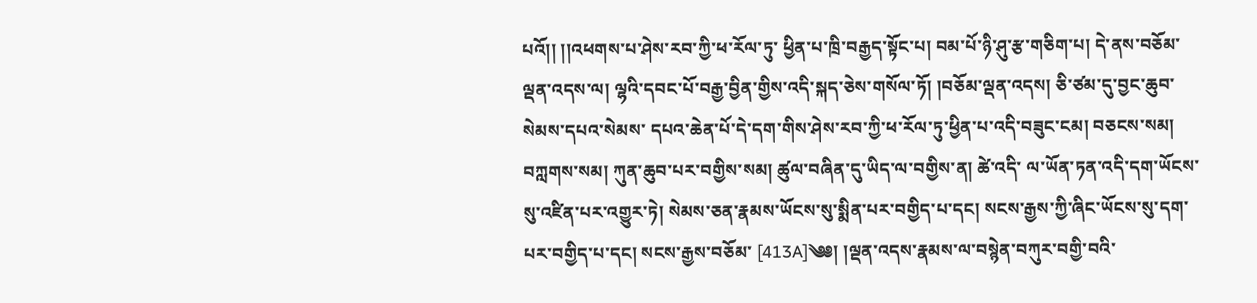པའོ།། །།འཕགས་པ་ཤེས་རབ་ཀྱི་ཕ་རོལ་ཏུ་ ཕྱིན་པ་ཁྲི་བརྒྱད་སྟོང་པ། བམ་པོ་ཉི་ཤུ་རྩ་གཅིག་པ། དེ་ནས་བཅོམ་ལྡན་འདས་ལ། ལྷའི་དབང་པོ་བརྒྱ་བྱིན་གྱིས་འདི་སྐད་ཅེས་གསོལ་ཏོ། །བཅོམ་ལྡན་འདས། ཅི་ཙམ་དུ་བྱང་ཆུབ་སེམས་དཔའ་སེམས་ དཔའ་ཆེན་པོ་དེ་དག་གིས་ཤེས་རབ་ཀྱི་ཕ་རོལ་ཏུ་ཕྱིན་པ་འདི་བཟུང་ངམ། བཅངས་སམ། བཀླགས་སམ། ཀུན་ཆུབ་པར་བགྱིས་སམ། ཚུལ་བཞིན་དུ་ཡིད་ལ་བགྱིས་ན། ཚེ་འདི་ ལ་ཡོན་ཏན་འདི་དག་ཡོངས་སུ་འཛིན་པར་འགྱུར་ཏེ། སེམས་ཅན་རྣམས་ཡོངས་སུ་སྨིན་པར་བགྱིད་པ་དང། སངས་རྒྱས་ཀྱི་ཞིང་ཡོངས་སུ་དག་པར་བགྱིད་པ་དང། སངས་རྒྱས་བཅོམ་ [413A]༄༅། །ལྡན་འདས་རྣམས་ལ་བསྙེན་བཀུར་བགྱི་བའི་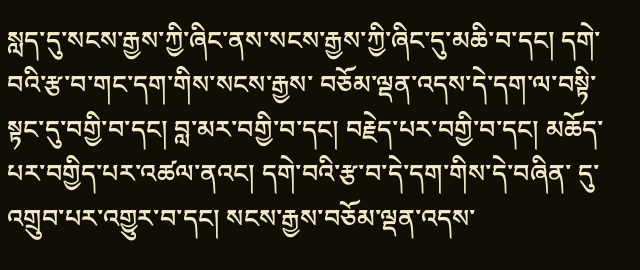སླད་དུ་སངས་རྒྱས་ཀྱི་ཞིང་ནས་སངས་རྒྱས་ཀྱི་ཞིང་དུ་མཆི་བ་དང། དགེ་བའི་རྩ་བ་གང་དག་གིས་སངས་རྒྱས་ བཅོམ་ལྡན་འདས་དེ་དག་ལ་བསྟི་སྟང་དུ་བགྱི་བ་དང། བླ་མར་བགྱི་བ་དང། བརྗེད་པར་བགྱི་བ་དང། མཆོད་པར་བགྱིད་པར་འཚལ་ནའང། དགེ་བའི་རྩ་བ་དེ་དག་གིས་དེ་བཞིན་ དུ་འགྲུབ་པར་འགྱུར་བ་དང། སངས་རྒྱས་བཅོམ་ལྡན་འདས་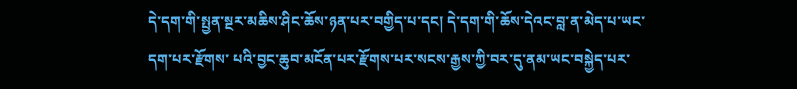དེ་དག་གི་སྤྱན་སྔར་མཆིས་ཤིང་ཆོས་ཉན་པར་བགྱིད་པ་དང། དེ་དག་གི་ཆོས་དེའང་བླ་ན་མེད་པ་ཡང་དག་པར་རྫོགས་ པའི་བྱང་ཆུབ་མངོན་པར་རྫོགས་པར་སངས་རྒྱས་ཀྱི་བར་དུ་ནམ་ཡང་བསྐྱེད་པར་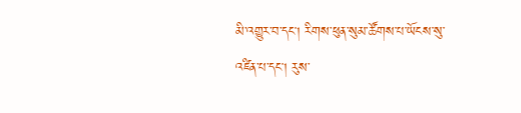མི་འགྱུར་བ་དང། རིགས་ཕུན་སུམ་ཚོགས་པ་ཡོངས་སུ་འཛིན་པ་དང། རུས་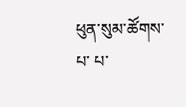ཕུན་སུམ་ཚོགས་པ་ པ་